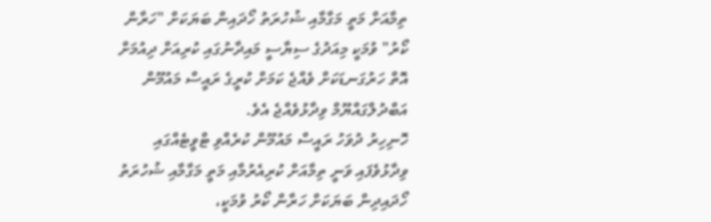ތިމާއަށް މަތީ މަގާމާއި ޝުހުރަތު ހޯދައިން ބަޔަކަށް "ހަރާން ކޯރު" ވުމަކީ މިއަދުގެ ސިޔާސީ މައިދާނުގައި ކުރިއަށް ދިއުމަށް އޮތް ހަރުގަނޑަކަށް ވެއްޖެ ކަމަށް ކުރީގެ ރައީސް މައުމޫން އަބްދުލްގައްޔޫމް ވިދާޅުވެއްޖެ އެވެ.
ހޮނިހިރު ދުވަހު ރައީސް މައުމޫން ކުރެއްވި ޓްވީޓެއްގައި ވިދާޅުވެފައި ވަނީ ތިމާއަށް ކުރިއެރުމާއި މަތީ މަގާމާއި ޝުހުރަތު ހޯދައިދިން ބަޔަކަށް ހަރާން ކޯރު ވުމަކީ،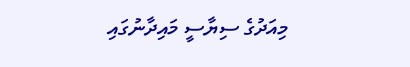މިއަދުގެ ސިޔާސީ މައިދާނުގައި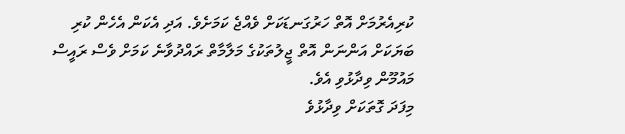ކުރިއެރުމަށް އޮތް ހަރުގަނޑަކަށް ވެއްޖެ ކަމަށެވެ. އަދި އެކަން އެހެން ކުރި ބަޔަކަށް އަންނަން އޮތް ޖީލުތަކުގެ މަލާމާތް ރައްދުވާނެ ކަމަށް ވެސް ރައީސް މައުމޫން ވިދާޅުވި އެވެ.
މިފަދަ ގޮތަކަށް ވިދާޅުވެ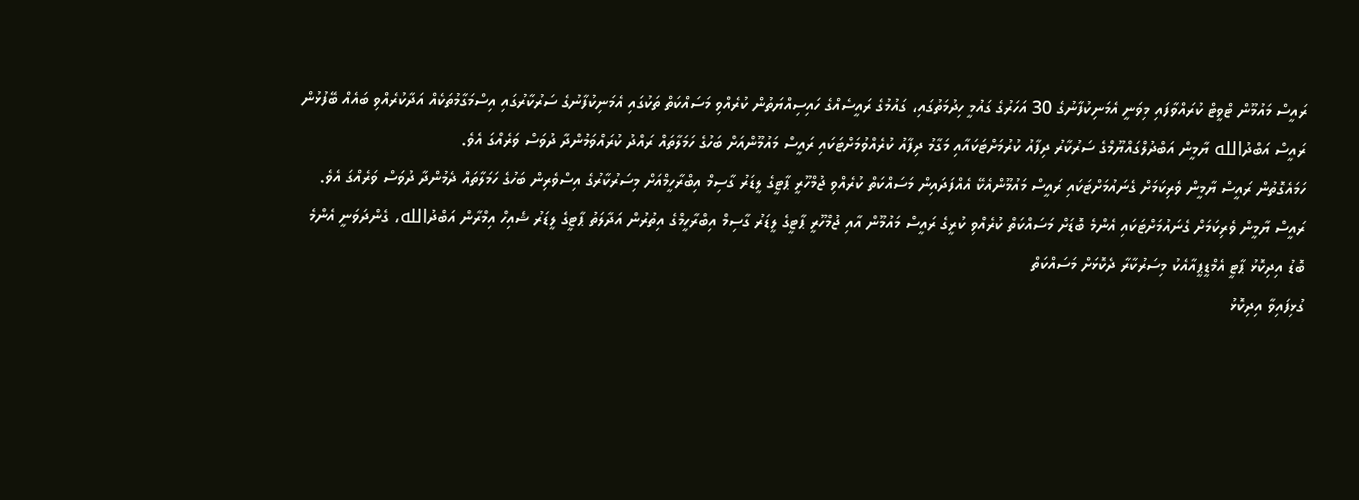ރައީސް މައުމޫން ޓްވީޓް ކުރައްވާފައި މިވަނީ އެމަނިކުފާނުގެ 30 އަހަރުގެ ގައުމީ ހިދުމަތުގައި، ގައުމުގެ ރައީސެއްގެ ހައިސިއްޔަތުން ކުރެއްވި މަސައްކަތް ތަކުގައި އެމަނިކުފާނުގެ ސަރުކާރުގައި އިސްމަގާމުތަކެއް އަދާކުރެއްވި ބައެއް ބޭފުޅުން ރައީސް އަބްދުالله ޔާމީން އަބްދުލްގައްޔޫމްގެ ސަރުކާރު ދިފާއު ކުރުމަށްޓަކައާއި މަގާމު ދިފާއު ކުރެއްވުމަށްޓަކައި ރައީސް މައުމޫންއަށް ބަހުގެ ހަމަލާތައް ރައްދު ކުރައްވަމުންދާ ދުވަސް ވަރެއްގަ އެވެ.
ހަމައެގޮތުން ރައީސް ޔާމީން ވެރިކަމަށް ގެނައުމަށްޓަކައި ރައީސް މައުމޫންއެކޭ އެއްފަދައިން މަސައްކަތް ކުރެއްވި ޖުމްހޫރީ ޕާޓީގެ ލީޑަރު ގާސިމް އިބްރާހީމްއަށް މިސަރުކާރުގެ އިސްވެރިން ބަހުގެ ހަމަލާތައް ދެމުންދާ ދުވަސް ވަރެއްގަ އެވެ.
ރައީސް ޔާމީން ވެރިކަމަށް ގެނައުމަށްޓަކައި އެންމެ ބޮޑަށް މަސައްކަތް ކުރެއްވި ކުރީގެ ރައީސް މައުމޫން އާއި ޖުމްހޫރީ ޕާޓީގެ ލީޑަރު ގާސިމް އިބްރާހީމްގެ އިތުރުން އަދާލަތު ޕާޓީގެ ލީޑަރު ޝެއިހް އިމްރާން އަބްދުالله، ގެންދަވަނީ އެންމެ ބޮޑު އިދިކޮޅު ޕާޓީ އެމްޑީޕީއާއެކު މިސަރުކާރާ ދެކޮޅަށް މަސައްކަތް
ގުޅިފައިވާ އިދިކޮޅު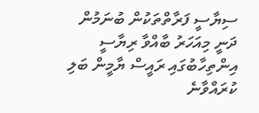ސިޔާސީ ފަރާތްތަކުން ބުނަމުން ދަނީ މިއަހަރު ބާއްވާ ރިޔާސީ އިންތިހާބުގައި ރައީސް ޔާމީން ބަލި ކުރައްވާނެ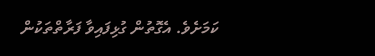ކަމަށެވެ. އެގޮތުން ގުޅިފައިވާ ފަރާތްތަކުން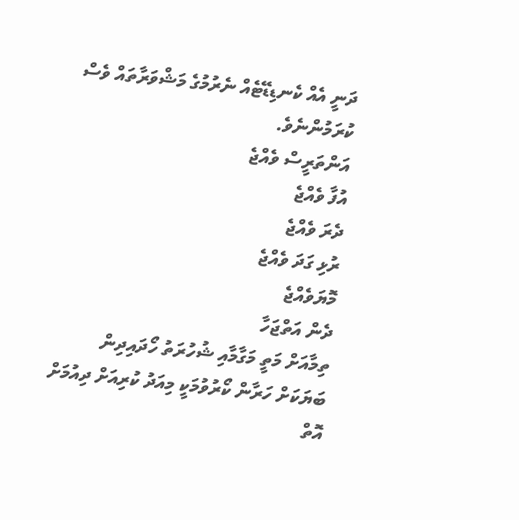ދަނީ އެއް ކެނޑިޑޭޓެއް ނެރުމުގެ މަޝްވަރާތައް ވެސް ކުރަމުންނެވެ.
އަންތަރީސް ވެއްޖެ
އުފާ ވެއްޖެ
ދެރަ ވެއްޖެ
ރުޅި ގަދަ ވެއްޖެ
މޮޔަވެއްޖެ
ދެން އަތްޖަހާ
ތިމާއަށް މަތީ މަގާމާއި ޝުހުރަތު ހޯދައިދިން ބަޔަކަށް ހަރާން ކޯރުވުމަކީ މިއަދު ކުރިއަށް ދިއުމަށް އޮތް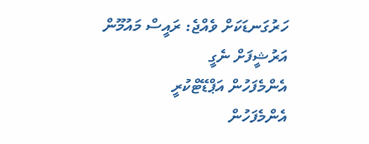ހަރުގަނޑަކަށް ވެއްޖެ: ރައީސް މައުމޫން
އަރުޝީފަށް ނެގީ
އެންމެފަހުން އަޕްޑޭޓްކުރީ
އެންމެފަހުން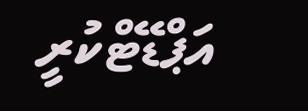އަޕްޑޭޓްކުރީ